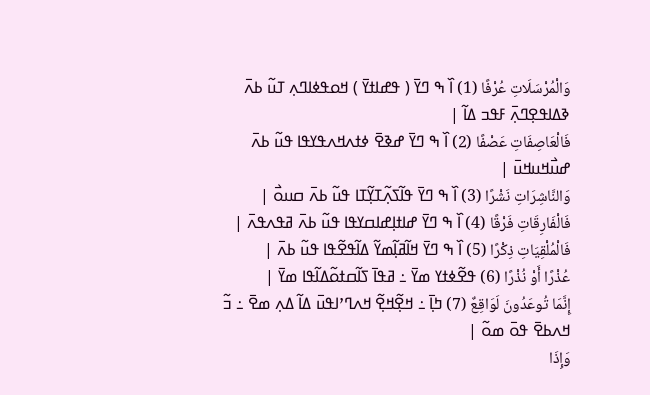وَالْمُرْسَلَاتِ عُرْفًا (1) ߊ߰ ߒ ߣߌ߫ ( ߟߝߊߙߌ߫ ) ߞߋߟߦߊߣߍ߲ ߠߎ߬ ߕߍ߫ ߢߡߊߟߐ߲ߣߍ߲߫ ߓߟߏ ߡߊ߬ |
فَالْعَاصِفَاتِ عَصْفًا (2) ߊ߰ ߒ ߣߌ߫ ߝߢߐ߫ ߦߙߍߞߍߟߌߟߊ ߟߎ߬ ߕߍ߫ ߝߎ߯ߞߎߞߎ߫ |
وَالنَّاشِرَاتِ نَشْرًا (3) ߊ߰ ߒ ߣߌ߫ ߟߊ߬ߖߍ߲߬ߠߌ߲߬ߠߊ ߟߎ߬ ߕߍ߫ ߛߎߋ߯ |
فَالْفَارِقَاتِ فَرْقًا (4) ߊ߰ ߒ ߣߌ߫ ߝߊߙߊ߲ߝߊߛߌߟߊ ߟߎ߬ ߕߍ߫ ߥߟߍߟߍ߫ |
فَالْمُلْقِيَاتِ ذِكْرًا (5) ߊ߰ ߒ ߣߌ߫ ߞߊ߬ߥߊ߲߬ߘߌ߬ ߡߊ߬ߟߐ߬ߟߊ ߟߎ߬ ߕߍ߫ |
عُذْرًا أَوْ نُذْرًا (6) ߟߐ߬ߦߙߌ ߘߌ߫ ߸ ߥߟߊ߫ ߖߊ߬ߛߙߋ߬ߡߊ߬ߟߊ ߘߌ߫ |
إِنَّمَا تُوعَدُونَ لَوَاقِعٌ (7) ߤߊ߲߫ ߸ ߞߐ߲߬ߞߐ߲߬ ߞߍߣߴߊߟߎ߫ ߡߊ߬ ߡߍ߲ ߘߐ߫ ߸ ߏ߬ ߞߍߕߐ߫ ߟߋ߫ ߘߋ߬ |
وَإِذَا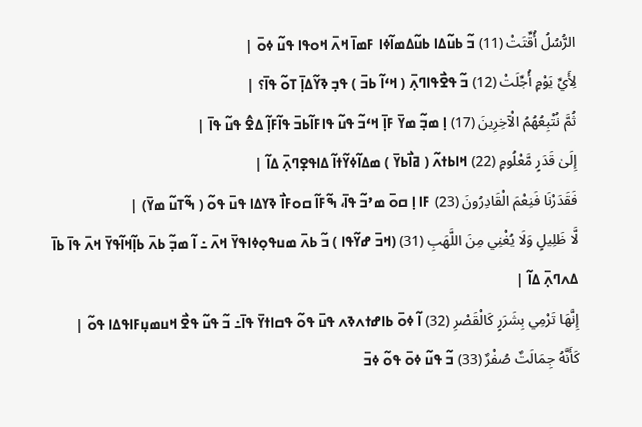الرُّسُلُ أُقِّتَتْ (11) ߏ߬ ߕߎ߬ߡߊ ߕߎ߬ߡߘߊ߬ߦߊ ߓߘߊ߫ ߞߍ߫ ߞߋߟߊ ߟߎ߬ ߦߋ߫ |
لِأَيِّ يَوْمٍ أُجِّلَتْ (12) ߏ߬ ߟߐ߯ߟߊߣߍ߲߫ ( ߞߵߊ߬ ߕߏ߫ ) ߟߏ߲ ߢߌ߬ߡߊ߲߫ ߠߋ߬ ߟߊ߫؟ |
ثُمَّ نُتْبِعُهُمُ الْآخِرِينَ (17) ߊ߲ ߘߏ߲߬ ߘߌ߫ ߓߊ߲߫ ߞߵߏ߬ ߟߎ߬ ߟߊߓߊ߬ߕߏ߫ ߟߊ߬ߓߊ߲߬ ߡߐ߮ ߟߎ߬ ߟߊ߫ |
إِلَىٰ قَدَرٍ مَّعْلُومٍ (22) ߞߊߕߙߍ߬ ( ߥߊ߯ߕߌ߫ ) ߘߡߊ߬ߦߌ߬ߙߊ߬ ߡߊߟߐ߲ߣߍ߲߫ ߡߊ߬ |
فَقَدَرْنَا فَنِعْمَ الْقَادِرُونَ (23) ߓߊ ߊ߲ ߛߋ߫ ߘߴߏ߬ ߟߊ߫، ߒ߬ߓߊ߬ ߛߋߓߊ߯ ߢߌߡߊ ߟߎ߫ ߟߋ߬ ( ߒ߬ߠߎ߬ ߘߌ߫) |
لَّا ظَلِيلٍ وَلَا يُغْنِي مِنَ اللَّهَبِ (31) (ߞߏ߫ ߝߌ߬ߟߊ ) ߏ߬ ߕߍ߫ ߘߎߟߋ߲ߦߊߟߌ߫ ߞߍ߫ ߸ ߊ߬ ߘߏ߲߬ ߕߍ߫ ߕߊ߲߬ߞߊ߬ߟߌ߫ ߞߍ߫ ߟߊ߫ ߕߊ߫ ߡߍߣߍ߲߫ ߡߊ߬ |
إِنَّهَا تَرْمِي بِشَرَرٍ كَالْقَصْرِ (32) ߊ߬ ߦߋ߫ ߕߊߝߙߍߢߍ ߟߎ߫ ߟߋ߬ ߟߛߊߙߌ߫ ߟߊ߫߸ ߏ߬ ߟߎ߬ ߟߐ߯ ߞߎߘߎ߲ߓߊߟߡߊ ߟߋ߬ |
كَأَنَّهُ جِمَالَتٌ صُفْرٌ (33) ߏ߬ ߟߎ߬ ߦߋ߫ ߟߋ߬ ߦߏ߫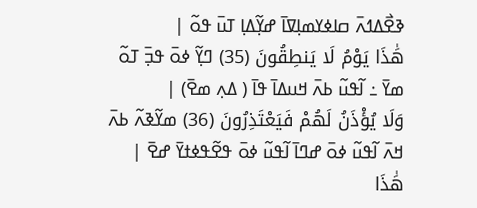ߢߐ߯ߡߗߍ߫ ߛߊߦߌߘߊ߲ߜߊ߫ ߝߌ߲߬ߡߊ߲ ߠߎ߫ ߟߋ߬ |
هَٰذَا يَوْمُ لَا يَنطِقُونَ (35) ߣߌ߲߬ ߦߋ߫ ߟߏ߲߫ ߠߋ߬ ߘߌ߫ ߸ ߊ߬ߟߎ߬ ߕߍ߫ ߞߎߡߊ߫ ߟߊ߫ ( ߡߍ߲ ߘߐ߫) |
وَلَا يُؤْذَنُ لَهُمْ فَيَعْتَذِرُونَ (36) ߘߌ߬ߢߍ߬ ߕߍ߫ ߞߍ߫ ߊ߬ߟߎ߬ ߦߋ߫ ߝߣߊ߫ ߊ߬ߟߎ߬ ߦߋ߫ ߟߐ߬ߟߦߙߌ߫ ߝߐ߫ |
هَٰذَا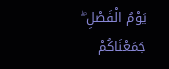يَوْمُ الْفَصْلِ ۖ جَمَعْنَاكُمْ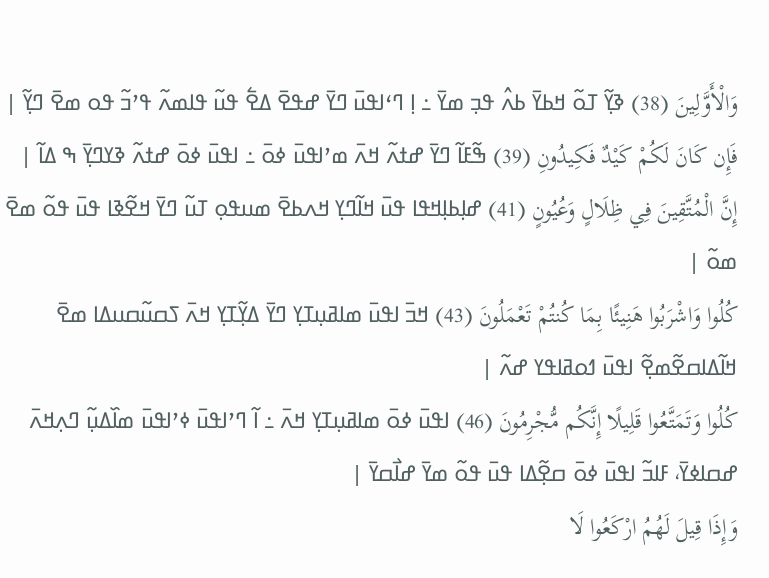وَالْأَوَّلِينَ (38) ߢߌ߲߬ ߠߋ߬ ߞߕߌ߫ ߕߍ߮ ߟߏ߲ ߘߌ߫ ߸ ߊ߲ ߣߵߊߟߎ߫ ߣߌ߫ ߝߟߐ߫ ߡߐ߱ ߟߎ߬ ߟߊߘߍ߬ ߟߴߏ߬ ߟߋ ߘߐ߫ ߣߌ߲߬ |
فَإِن كَانَ لَكُمْ كَيْدٌ فَكِيدُونِ (39) ߒ߬ߓߊ߬ ߣߌ߫ ߝߙߍ߬ ߞߍ߫ ߘߴߊߟߎ߫ ߦߋ߫ ߸ ߊߟߎ߫ ߦߋ߫ ߝߙߍ߬ ߢߌߣߌ߲߫ ߒ ߡߊ߬ |
إِنَّ الْمُتَّقِينَ فِي ظِلَالٍ وَعُيُونٍ (41) ߝߊ߲ߕߊ߲ߞߟߊ ߟߎ߫ ߞߊ߬ߣߌ߲ ߞߍߕߐ߫ ߘߎߟߋ߲ ߠߎ߬ ߣߌ߫ ߞߐ߬ߢߊ ߟߎ߫ ߟߋ߬ ߘߐ߫ ߘߋ߬ |
كُلُوا وَاشْرَبُوا هَنِيئًا بِمَا كُنتُمْ تَعْمَلُونَ (43) ߞߏ߫ ߊߟߎ߫ ߘߊߥߎ߲ߠߌ߲ ߣߌ߫ ߡߌ߲߬ߠߌ߲ ߞߍ߫ ߖߛߎ߬ߛߎߡߊ ߘߐ߫ ߞߊ߬ߡߊߛߐ߬ߘߐ߲߬ ߊߟߎ߫ ߗߋߥߊߟߌ ߝߍ߬ |
كُلُوا وَتَمَتَّعُوا قَلِيلًا إِنَّكُم مُّجْرِمُونَ (46) ߊߟߎ߫ ߦߋ߫ ߘߊߥߎ߲ߠߌ߲ ߞߍ߫ ߸ ߊ߬ ߣߴߊߟߎ߫ ߦߴߊߟߎ߫ ߘߊ߰ߡߎ߲߬ ߣߍ߲ߞߍ߫ ߝߛߊߦߌ߫، ߓߊߏ߬ ߊߟߎ߫ ߦߋ߫ ߛߐ߲߬ߡߊ ߟߎ߫ ߟߋ߬ ߘߌ߫ ߝߊ߯ߛߌ߫ |
وَإِذَا قِيلَ لَهُمُ ارْكَعُوا لَا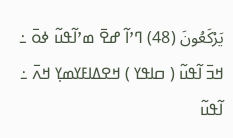يَرْكَعُونَ (48) ߣߴߊ߬ ߝߐ߫ ߘߴߊ߬ߟߎ߬ ߦߋ߫ ߸ ߞߏ߫ ߊ߬ߟߎ߬ ( ߛߊߟߌ ) ߞߐߡߊߓߌߘߌ߲ ߞߍ߫ ߸ ߊ߬ߟߎ߬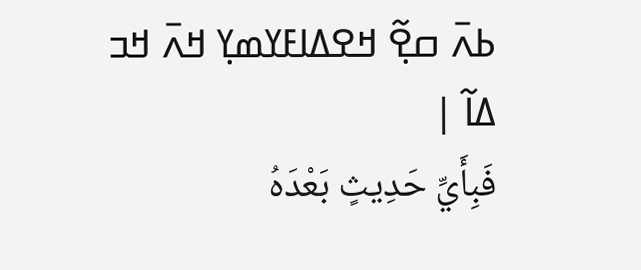ߕߍ߫ ߛߐ߲߬ ߞߐߡߊߓߌߘߌ߲ ߞߍ߫ ߞߏ ߡߊ߬ |
فَبِأَيِّ حَدِيثٍ بَعْدَهُ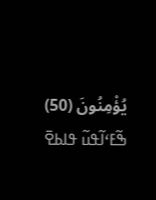يُؤْمِنُونَ (50) ߒ߬ߓߵߊ߬ߟߎ߬ ߟߊߕߐ߫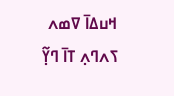ߞߎߡߊ߫ ߜߘߍ ߖߍߣߍ߲ ߠߊ߫ ߣߌ߲߬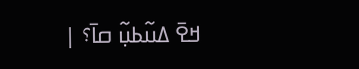ߞߐ߫ ߡߎ߬ߕߎ߲߬ ߛߊ߫؟ |